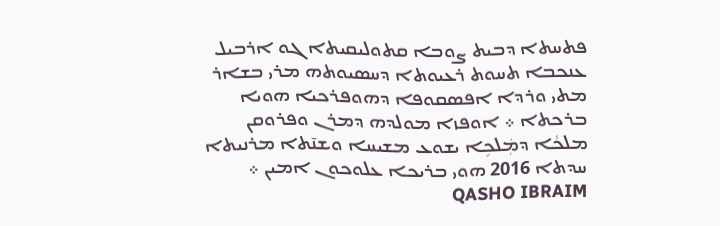ܦܬܚܬܐ ܕܒܝܬ ܨܘܒܐ ܩܬܘܠܝܩܝܬܐ ܓܘ ܐܪܒܝܠ ܥܢܟܒܐ ܬܚܘܬ ܪܥܝܘܬܐ ܕܚܤܝܘܬܗ ܡܪܝ ܒܫܐܪ ܡܬܝ ܘܪܕܐ ܐܦܤܩܘܦܐ ܕܗܘܦܪܟܝܐ ܗܘܝܐ ܒܪܟܬܐ ܀ ܐܘܦܙܐ ܡܘܠܕܗ ܕܡܪܢ ܘܦܪܘܩܢ ܡܠܟܵܐ ܕܡܲܠܟܹܐ ܝܫܘܥ ܡܫܝܚܐ ܘܫܢ̄ܬܐ ܡܪܢܝܬܐ ܚܕܬܐ 2016 ܗܘܝ ܒܪܝܟܐ ܥܠܘܟܘܢ ܐܡܝܢ ܀ QASHO IBRAIM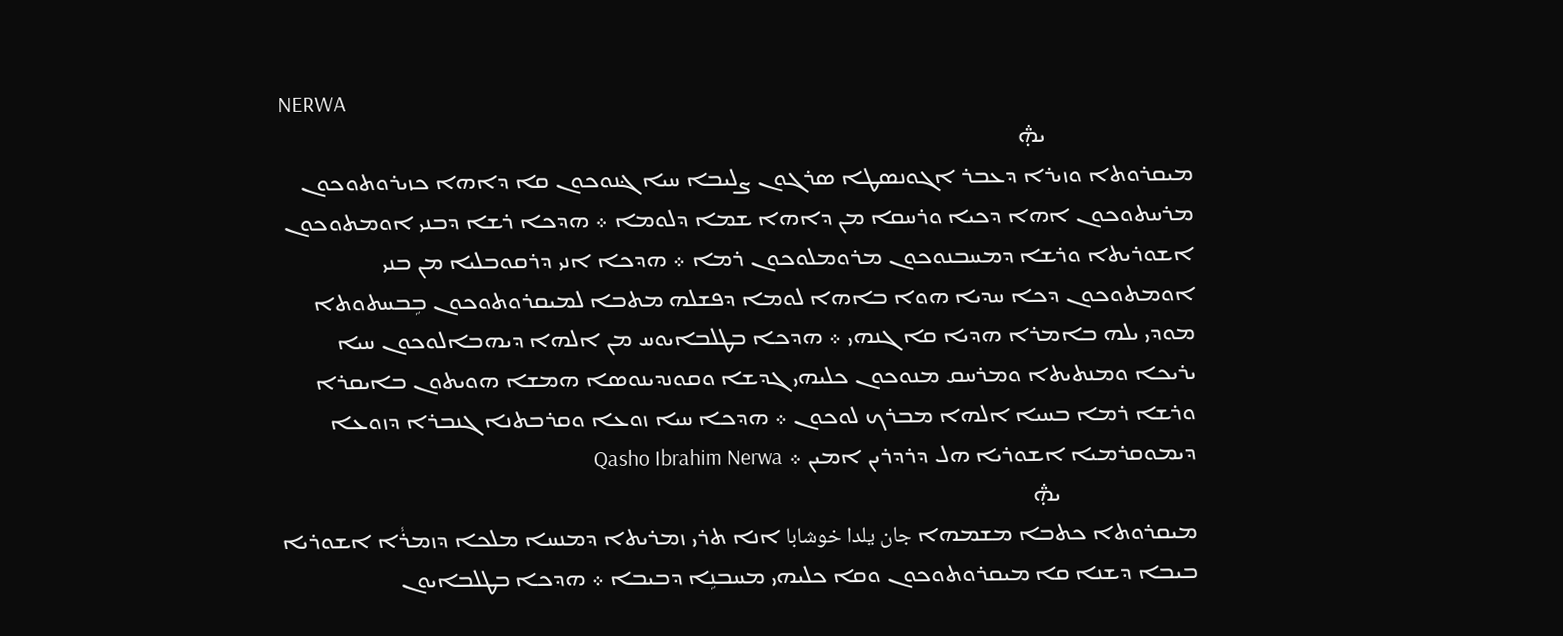NERWA
                          ܞ
ܡܝܩܪܘܬܐ ܘܙܝܪܐ ܕܥܒܪ ܐܓܘܢܤܛܐ ܤܪܓܘܢ ܨܠܝܒܐ ܚܝܐ ܔܢܘܟܘܢ ܩܐ ܕܐܗܐ ܟܙܝܪܘܬܘܟܘܢ ܡܪܚܬܘܟܘܢ ܐܗܐ ܕܟܝܐ ܘܪܚܩܐ ܡܢ ܕܐܗܐ ܫܡܐ ܕܠܘܡܐ ܀ ܗܕܟܐ ܪܫܐ ܕܒܢܝ ܐܘܡܬܘܟܘܢ ܐܫܘܪܝܬܐ ܘܪܫܐ ܕܡܚܒܢܘܟܘܢ ܡܪܘܡܠܘܟܘܢ ܪܡܐ ܀ ܗܕܟܐ ܐܢܝ ܕܪܩܘܒܠܝܐ ܡܢ ܒܢܝ ܐܘܡܬܘܟܘܢ ܕܟܐ ܚܕܝܐ ܗܘܐ ܒܐܗܐ ܠܘܡܐ ܕܦܫܠܗ ܡܬܒܐ ܠܡܝܩܪܘܬܘܟܘܢ ܒܹܒܚܬܘܬܐ ܡܘܕܝ ܝܠܗ ܒܐܡܪܐ ܗܕܝܐ ܩܐ ܓܢܗܝ ܀ ܗܕܟܐ ܒܛܠܒܐܝܘܚ ܡܢ ܐܠܗܐ ܕܝܗܒܐܠܘܟܘܢ ܚܝܐ ܝܪܝܟܐ ܘܡܢܬܝܬܐ ܘܡܪܚܩ ܡܢܘܟܘܢ ܟܠܝܗܝ ܓܕܫܐ ܘܩܘܢܕܝܢܘܤܐ ܗܡܫܐ ܗܘܝܬܘܢ ܒܐܝܩܪܐ ܘܪܫܐ ܪܡܐ ܒܚܝܐ ܐܠܗܐ ܡܒܪܟ ܠܘܟܘܢ ܀ ܗܕܟܐ ܚܝܐ ܙܘܥܐ ܘܩܪܒܬܢܐ ܓܢܒܪܐ ܕܙܘܥܐ ܕܝܡܘܩܪܡܝܐ ܐܫܘܪܝܐ ܗܠ ܕܪܕܪܝܢ ܐܡܝܢ ܀ Qasho Ibrahim Nerwa
                        ܞ
ܡܝܩܪܘܬܐ ܟܬܒܐ ܡܫܡܗܐ جان يلدا خوشابا ܐܢܐ ܬܪܝ ܙܡܪܝܬܐ ܕܡܢܚܐ ܡܠܟܐ ܕܙܡܪܵܐ ܐܫܘܪܝܐ ܒܝܒܐ ܕܫܢܐ ܩܐ ܡܝܩܪܘܬܘܟܘܢ ܘܩܐ ܟܠܝܗܝ ܡܚܒܢܹܐ ܕܒܝܒܐ ܀ ܗܕܟܐ ܒܛܠܒܐܝܘܢ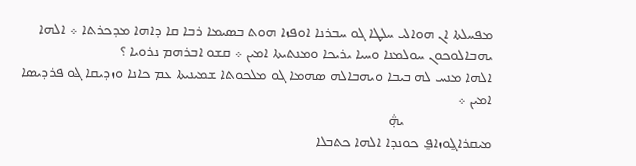ܡܦܚܠܬܐ ܐܢ ܗܘܐܠܝ ܚܠܛܐ ܓܘ ܚܒܪܢܐ ܐܘܦܙܐ ܗܘܬ ܒܤܝܡܐ ܪܒܐ ܩܐ ܕܐܗܐ ܡܕܟܪܬܐ ܀ ܐܠܗܐ ܝܗܒܐܠܘܟܘܢ ܚܘܠܡܢܐ ܘܚܝܐ ܝܪܝܟܐ ܘܡܢܬܝܬܐ ܐܡܝܢ ܀ ܩܫܘ ܐܒܪܗܡ ܢܪܘܝܐ ؟
ܐܠܗܐ ܡܢܚ ܠܗ ܒܝܒܐ ܘܝܗܒܐܠܗ ܣܗܡܐ ܓܘ ܡܠܟܘܬܐ ܫܡܝܢܝܬܐ ܥܡ ܟܐܢܐ ܘܙܕܝܩܐ ܔܘ ܦܪܕܝܣܐ ܐܡܝܢ ܀
                        ܞ
ܡܝܩܪܐܓ̰ܘܙܐܦ̰ ܟܘܢܕܐ ܐܠܗܐ ܟܬܒܠܐ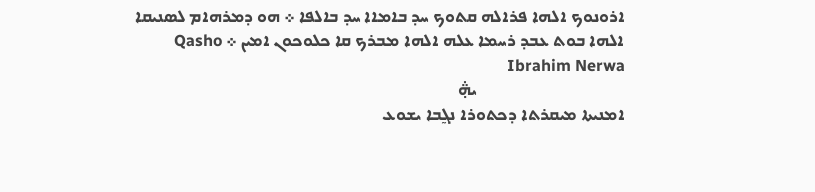ܐܪܘܢܘܟ ܐܠܗܐ ܦܪܐܠܗ ܩܬܘܟ ܚܕ ܒܐܡܐܐ ܚܕ ܒܐܠܦܐ ܀ ܗܘ ܕܡܪܗܐܡ ܠܤܢܝܩܐ ܐܠܗܐ ܒܘܬ ܥܒܕ ܪܚܡܐ ܥܠܗ ܐܠܗܐ ܡܒܪܟ ܩܐ ܟܠܘܟܘܢ ܐܡܝܢ ܀ Qasho Ibrahim Nerwa
                                     ܞ
ܐܡܢܝܬܐ ܡܝܩܪܬܐ ܕܟܬܘܪܐ ܢܓ̰ܒܐ ܝܫܘܥ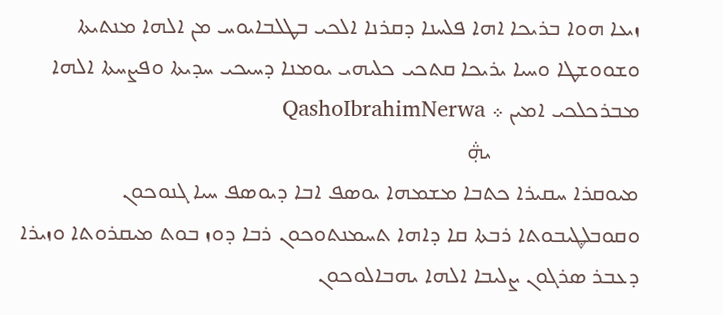ܙܝܥܐ ܗܘܐ ܒܪܝܟܐ ܐܗܐ ܦܠܚܢܐ ܕܩܪܢܐ ܐܠܟܝ ܒܛܠܒܐܝܘܚ ܡܢ ܐܠܗܐ ܡܢܬܝܬܐ ܘܫܘܘܫܛܐ ܘܚܝܐ ܝܪܝܟܐ ܩܬܟܝ ܟܠܝܗܝ ܝܘܡܢܐ ܕܚܝܟܝ ܚܕܝܬܐ ܘܦܨܚܬܐ ܐܠܗܐ ܡܒܪܟܠܟܝ ܐܡܝܢ ܀ QashoIbrahimNerwa
                          ܞ
ܡܝܘܩܪܐ ܚܩܝܪܐ ܟܬܒܐ ܡܫܡܗܐ ܝܘܣܦ ܐܒܐ ܕܝܘܤܦ ܚܝܐ ܓܢܘܟܘܢ ܘܩܘܒܠܜܝܒܘܬܐ ܪܒܬܐ ܩܐ ܕܐܗܐ ܬܚܡܢܬܘܟܘܢ ܪܒܐ ܕܘܙ ܒܘܬ ܡܝܩܪܘܬܐ ܘܙܝܪܐ ܕܥܒܪ ܣܪܓܘܢ ܨܠܝܒܐ ܐܠܗܐ ܝܗܒܐܠܘܟܘܢ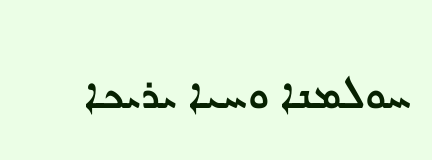ܚܘܠܡܢܐ ܘܚܝܐ ܝܪܝܟܐ